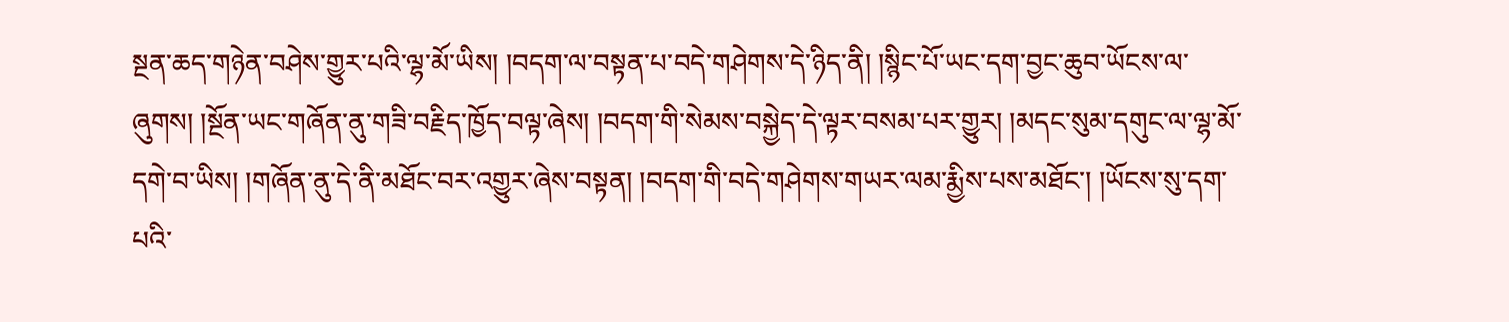སྔན་ཆད་གཉེན་བཤེས་གྱུར་པའི་ལྷ་མོ་ཡིས། །བདག་ལ་བསྟན་པ་བདེ་གཤེགས་དེ་ཉིད་ནི། །སྙིང་པོ་ཡང་དག་བྱང་ཆུབ་ཡོངས་ལ་ཞུགས། །སྔོན་ཡང་གཞོན་ནུ་གཟི་བརྗིད་ཁྱོད་བལྟ་ཞེས། །བདག་གི་སེམས་བསྐྱེད་དེ་ལྟར་བསམ་པར་གྱུར། །མདང་སུམ་དགུང་ལ་ལྷ་མོ་དགེ་བ་ཡིས། །གཞོན་ནུ་དེ་ནི་མཐོང་བར་འགྱུར་ཞེས་བསྟན། །བདག་གི་བདེ་གཤེགས་གཡར་ལམ་རྨྱིས་པས་མཐོང་། །ཡོངས་སུ་དག་པའི་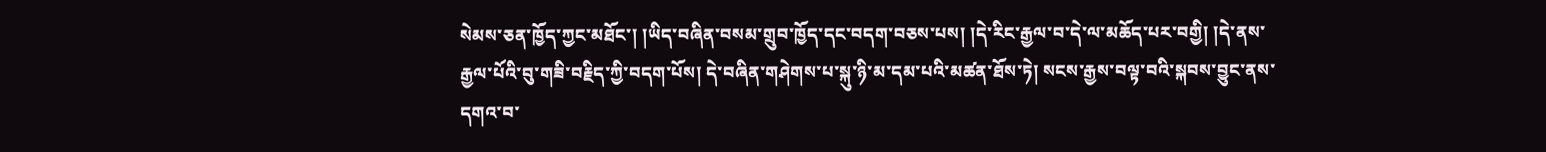སེམས་ཅན་ཁྱོད་ཀྱང་མཐོང་། །ཡིད་བཞིན་བསམ་གྲུབ་ཁྱོད་དང་བདག་བཅས་པས། །དེ་རིང་རྒྱལ་བ་དེ་ལ་མཆོད་པར་བགྱི། །དེ་ནས་རྒྱལ་པོའི་བུ་གཟི་བརྗིད་ཀྱི་བདག་པོས། དེ་བཞིན་གཤེགས་པ་སྐུ་ཉི་མ་དམ་པའི་མཚན་ཐོས་ཏེ། སངས་རྒྱས་བལྟ་བའི་སྐབས་བྱུང་ནས་དགའ་བ་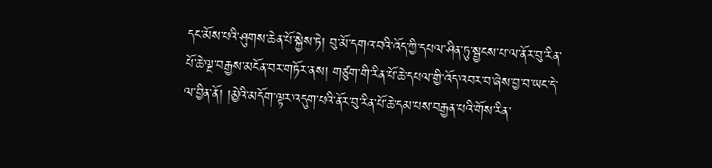དང་མོས་པའི་ཤུགས་ཆེན་པོ་སྐྱེས་ཏེ། བུ་མོ་དགའ་བའི་འོད་ཀྱི་དཔལ་ཤིན་ཏུ་སྦྱངས་པ་ལ་ནོར་བུ་རིན་པོ་ཆེ་ལྔ་བརྒྱས་མངོན་བར་གཏོར་ནས། གཙུག་གི་རིན་པོ་ཆེ་དཔལ་གྱི་འོད་འབར་བ་ཞེས་བྱ་བ་ཡང་དེ་ལ་བྱིན་ནོ། །མྱེའི་མདོག་ལྟར་འདུག་པའི་ནོར་བུ་རིན་པོ་ཆེ་དམ་པས་བརྒྱན་པའི་གོས་རིན་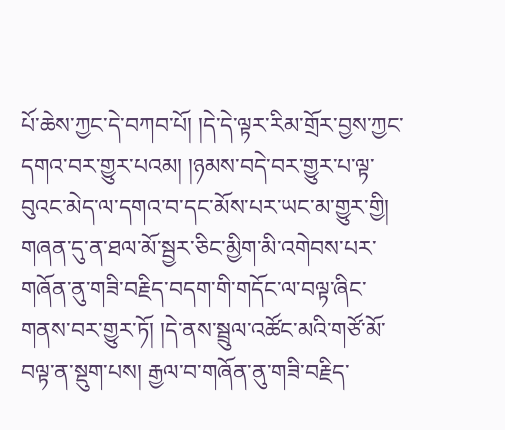པོ་ཆེས་ཀྱང་དེ་བཀབ་པོ། །དེ་དེ་ལྟར་རིམ་གྲོར་བྱས་ཀྱང་དགའ་བར་གྱུར་པའམ། །ཉམས་བདེ་བར་གྱུར་པ་ལྟ་བུའང་མེད་ལ་དགའ་བ་དང་མོས་པར་ཡང་མ་གྱུར་གྱི། གཞན་དུ་ན་ཐལ་མོ་སྦྱར་ཅིང་མྱིག་མི་འགེབས་པར་གཞོན་ནུ་གཟི་བརྗིད་བདག་གི་གདོང་ལ་བལྟ་ཞིང་གནས་བར་གྱུར་ཏོ། །དེ་ནས་སྦྲུལ་འཚོང་མའི་གཙོ་མོ་བལྟ་ན་སྡུག་པས། རྒྱལ་བ་གཞོན་ནུ་གཟི་བརྗིད་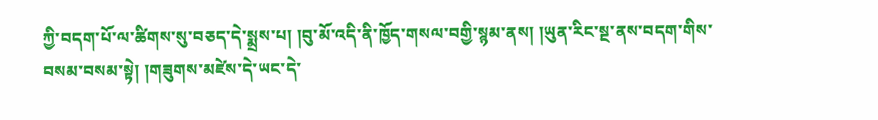ཀྱི་བདག་པོ་ལ་ཚིགས་སུ་བཅད་དེ་སྨྲས་པ། །བུ་མོ་འདི་ནི་ཁྱོད་གསལ་བགྱི་སྙམ་ནས། །ཡུན་རིང་སྔ་ནས་བདག་གིས་བསམ་བསམ་སྟེ། །གཟུགས་མཛེས་དེ་ཡང་དེ་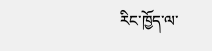རིང་ཁྱོད་ལ་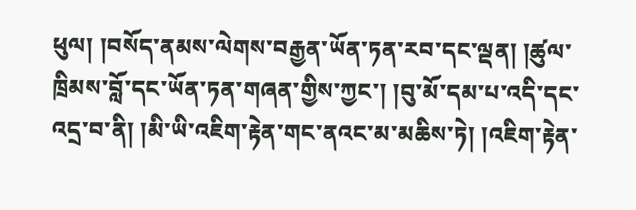ཕུལ། །བསོད་ནམས་ལེགས་བརྒྱན་ཡོན་ཏན་རབ་དང་ལྡན། །ཚུལ་ཁྲིམས་བློ་དང་ཡོན་ཏན་གཞན་གྱིས་ཀྱང་། །བུ་མོ་དམ་པ་འདི་དང་འདྲ་བ་ནི། །མི་ཡི་འཇིག་རྟེན་གང་ནའང་མ་མཆིས་ཏེ། །འཇིག་རྟེན་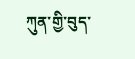ཀུན་གྱི་བུད་